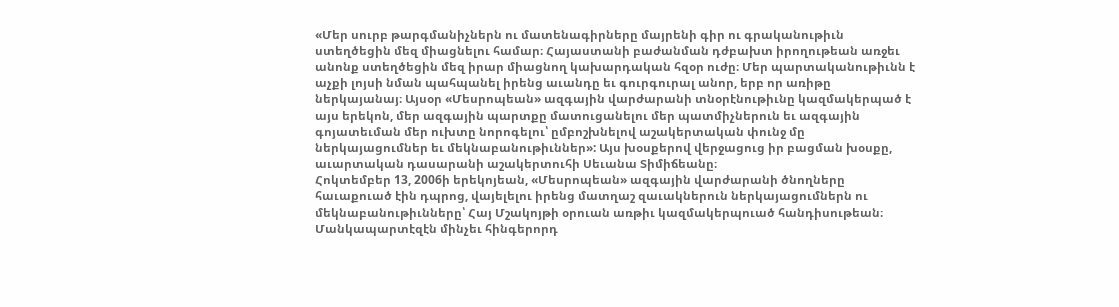«Մեր սուրբ թարգմանիչներն ու մատենագիրները մայրենի գիր ու գրականութիւն ստեղծեցին մեզ միացնելու համար։ Հայաստանի բաժանման դժբախտ իրողութեան առջեւ անոնք ստեղծեցին մեզ իրար միացնող կախարդական հզօր ուժը։ Մեր պարտականութիւնն է աչքի լոյսի նման պահպանել իրենց աւանդը եւ գուրգուրալ անոր, երբ որ առիթը ներկայանայ։ Այսօր «Մեսրոպեան» ազգային վարժարանի տնօրէնութիւնը կազմակերպած է այս երեկոն, մեր ազգային պարտքը մատուցանելու մեր պատմիչներուն եւ ազգային գոյատեւման մեր ուխտը նորոգելու՝ ըմբոշխնելով աշակերտական փունջ մը ներկայացումներ եւ մեկնաբանութիւններ»: Այս խօսքերով վերջացուց իր բացման խօսքը, աւարտական դասարանի աշակերտուհի Սեւանա Տիմիճեանը։
Հոկտեմբեր 13, 2006ի երեկոյեան, «Մեսրոպեան» ազգային վարժարանի ծնողները հաւաքուած էին դպրոց, վայելելու իրենց մատղաշ զաւակներուն ներկայացումներն ու մեկնաբանութիւնները՝ Հայ Մշակոյթի օրուան առթիւ կազմակերպուած հանդիսութեան։
Մանկապարտէզէն մինչեւ հինգերորդ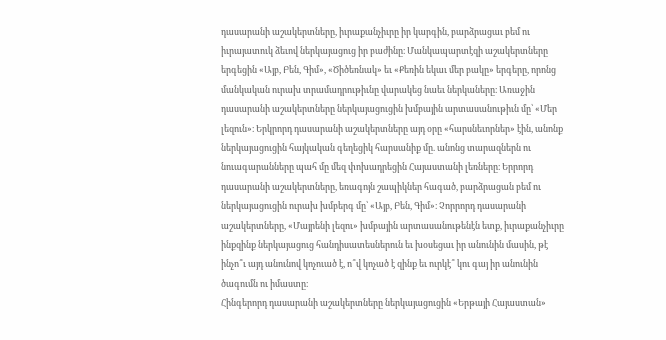դասարանի աշակերտները, իւրաքանչիւրը իր կարգին, բարձրացաւ բեմ ու իւրայատուկ ձեւով ներկայացուց իր բաժինը։ Մանկապարտէզի աշակերտները երգեցին «Այբ, Բեն, Գիմ», «Ծիծեռնակ» եւ «Քեռին եկաւ մեր բակը» երգերը, որոնց մանկական ուրախ տրամադրութիւնը վարակեց նաեւ ներկաները։ Առաջին դասարանի աշակերտները ներկայացուցին խմբային արտասանութիւն մը՝ «Մեր լեզուն»։ Երկրորդ դասարանի աշակերտները այդ օրը «հարսնեւորներ» էին, անոնք ներկայացուցին հայկական գեղեցիկ հարսանիք մը. անոնց տարազներն ու նուագարանները պահ մը մեզ փոխադրեցին Հայաստանի լեռները։ Երրորդ դասարանի աշակերտները, եռագոյն շապիկներ հագած, բարձրացան բեմ ու ներկայացուցին ուրախ խմբերգ մը՝ «Այբ, Բեն, Գիմ»։ Չորրորդ դասարանի աշակերտները, «Մայրենի լեզու» խմբային արտասանութենէն ետք, իւրաքանչիւրը ինքզինք ներկայացուց հանդիսատեսներուն եւ խօսեցաւ իր անունին մասին, թէ ինչո՞ւ այդ անունով կոչուած է, ո՞վ կոչած է զինք եւ ուրկէ՞ կու գայ իր անունին ծագումն ու իմաստը։
Հինգերորդ դասարանի աշակերտները ներկայացուցին «Երթայի Հայաստան»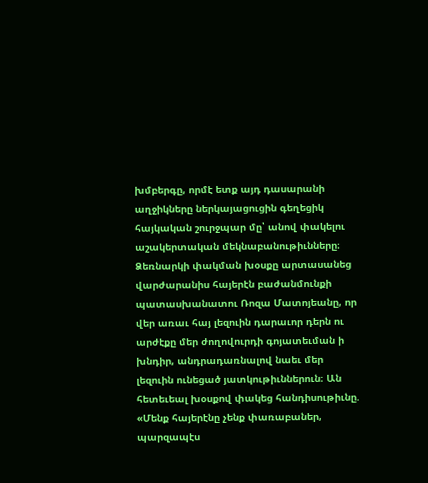խմբերգը, որմէ ետք այդ դասարանի աղջիկները ներկայացուցին գեղեցիկ հայկական շուրջպար մը՝ անով փակելու աշակերտական մեկնաբանութիւնները։
Ձեռնարկի փակման խօսքը արտասանեց վարժարանիս հայերէն բաժանմունքի պատասխանատու Ռոզա Մատոյեանը, որ վեր առաւ հայ լեզուին դարաւոր դերն ու արժէքը մեր ժողովուրդի գոյատեւման ի խնդիր, անդրադառնալով նաեւ մեր լեզուին ունեցած յատկութիւններուն։ Ան հետեւեալ խօսքով փակեց հանդիսութիւնը. «Մենք հայերէնը չենք փառաբաներ, պարզապէս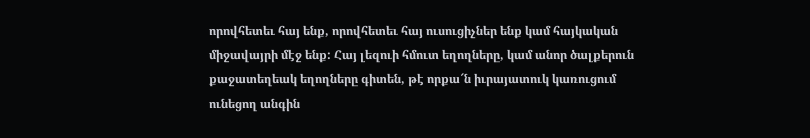որովհետեւ հայ ենք, որովհետեւ հայ ուսուցիչներ ենք կամ հայկական միջավայրի մէջ ենք: Հայ լեզուի հմուտ եղողները, կամ անոր ծալքերուն քաջատեղեակ եղողները գիտեն, թէ որքա՜ն իւրայատուկ կառուցում ունեցող անգին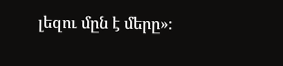լեզու մըն է մերը»։